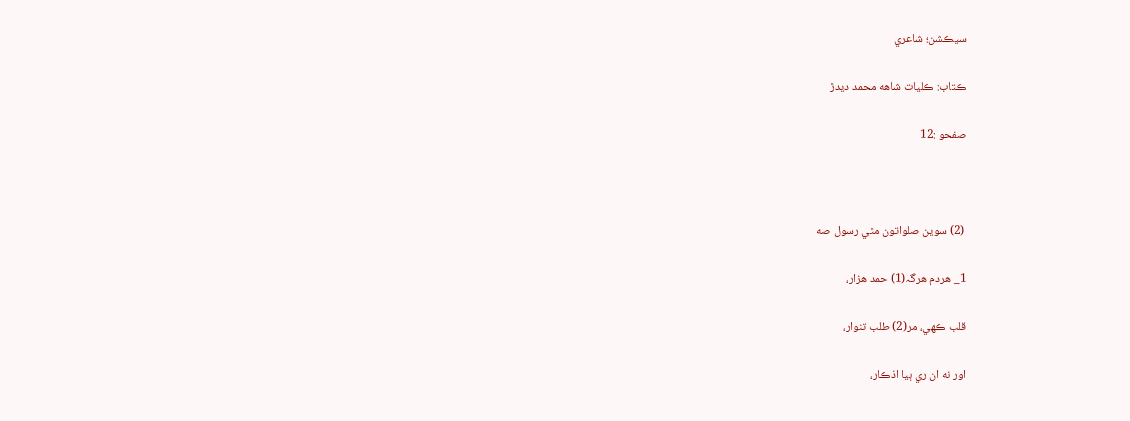سيڪشن؛ شاعري

ڪتاب: ڪليات شاهه محمد ديدڙ

صفحو :12



 (2) سوين صلواتون مٿي رسول صه

1_ هردم هرگہ(1) حمد هزار،

قلب ڪهي، مر(2) طلب تنوار،

اور نه ان ري ٻيا اذڪار،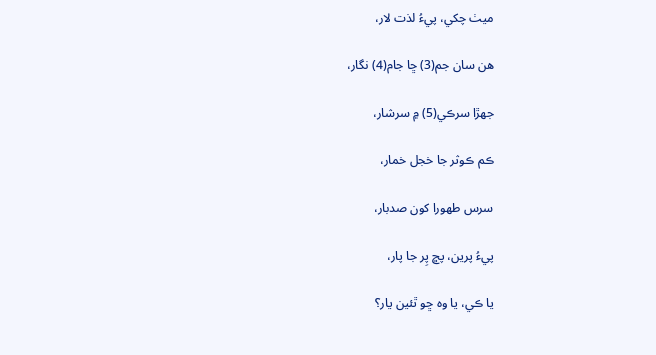ميٺ چکي، پيءُ لذت لار،

هن سان جم(3) ڇا جام(4) نگار،

جهڙا سرڪي(5) ۾ سرشار،

ڪم ڪوثر جا خجل خمار،

سرس طهورا کون صدبار،

پيءُ پرين، پڇ پِر جا پار،

يا ڪي، يا وه ڇو ٿئين يار؟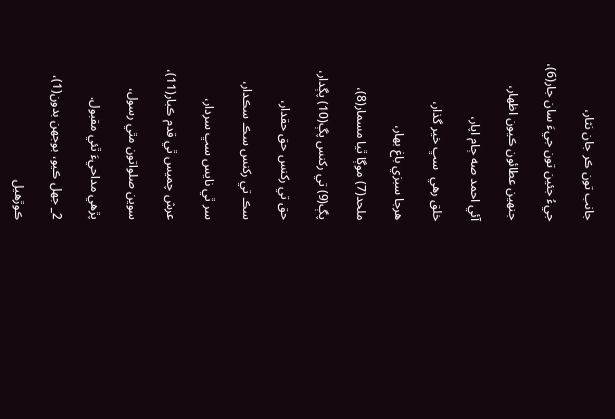جانب تون ڪر جان نثار،

جيءُ جئين تون جيءَ سان جار(6)،

جنهين عطائون ڪيون اظهار،

آئي احمد صه ڄام اپار،

خلق رهي  سڀ خير گذار،

هرجا سبزي باغ بهار،

ملحد(7) موڳا ٿيا مسمار(8)،

پڳ(9) تي رکنس پڳ(10) پڳدار،

حق تي رکنس حق حقدار،

سڪ تي رکنس سڪ سڪدار،

سر ٿي نايس سڀ سردار،

عرش چميس ٿي قدم ڪبار(11)،

سوين صلواتون مٿي رسول،

پڙهي مداحيءَ ٿئي مقبول.

2_ جهل ڪيو، بوجهن بدون(1)،

ڪوڙهيل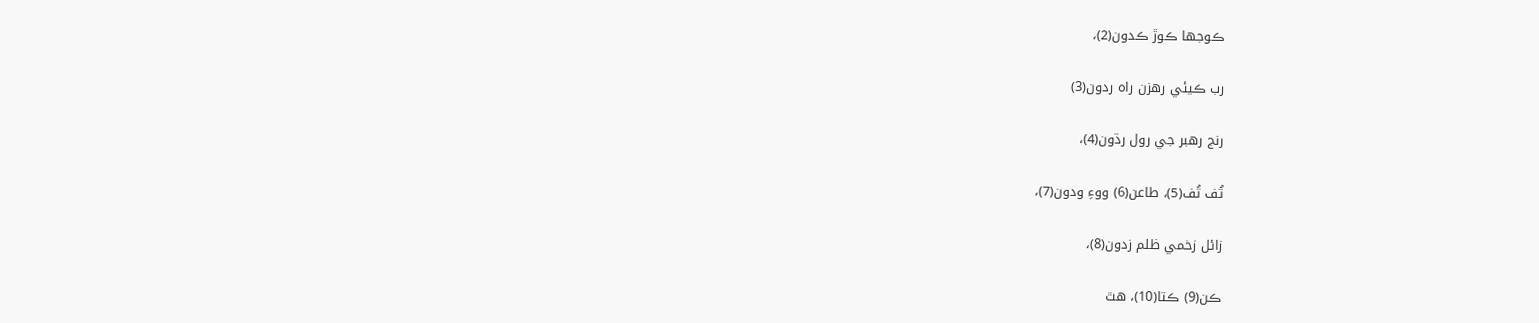ڪوجها ڪوڙ ڪدون(2)،

رب ڪيئي رهزن راه ردون(3)

رنج رهبر جي رول رڌون(4)،

تُف تُف(5)، طاعن(6) ووءِ ودون(7)،

زائل زخمي ظلم زدون(8)،

ڪن(9) ڪتا(10)، هٿ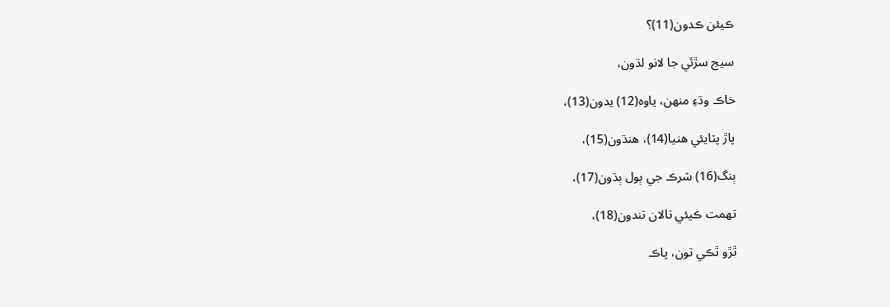ڪيئن ڪدون(11)؟

سيج سڙئي جا لانو لڌون،

خاڪ وڌءِ منهن، ياوه(12) يدون(13)،

پاڙ پٽايئي هنيا(14)، هنڌون(15)،

ٻنگ(16) شرڪ جي ٻول ٻڌون(17)،

تهمت ڪيئي تالان تندون(18)،

ٿڙو ٿڪي تون، پاڪ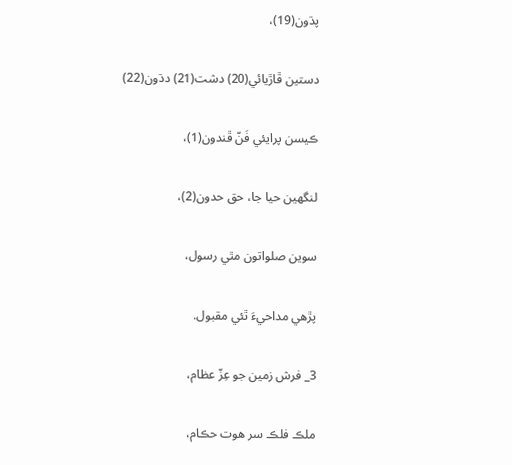پڌون(19)،

دستين ڦاڙيائي(20) دشت(21) دڌون(22)

ڪيسن پرايئي فَنّ ڦندون(1)،

لنگهين حيا جا، حق حدون(2)،

سوين صلواتون مٿي رسول،

پڙهي مداحيءَ ٿئي مقبول.

3_ فرش زمين جو عِزّ عظام،

ملڪ فلڪ سر هوت حڪام،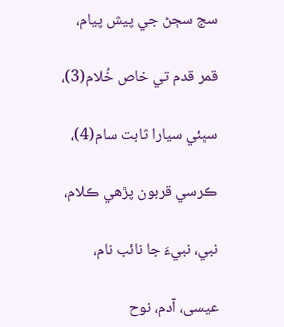سج سڄڻ جي پيش پيام،

قمر قدم تي خاص خُلام(3)،

سڀئي سيارا ثابت سام(4)،

ڪرسي قربون پڙهي ڪلام،

نبي، نبيءَ جا نائب نام،

عيسى، آدم، نوح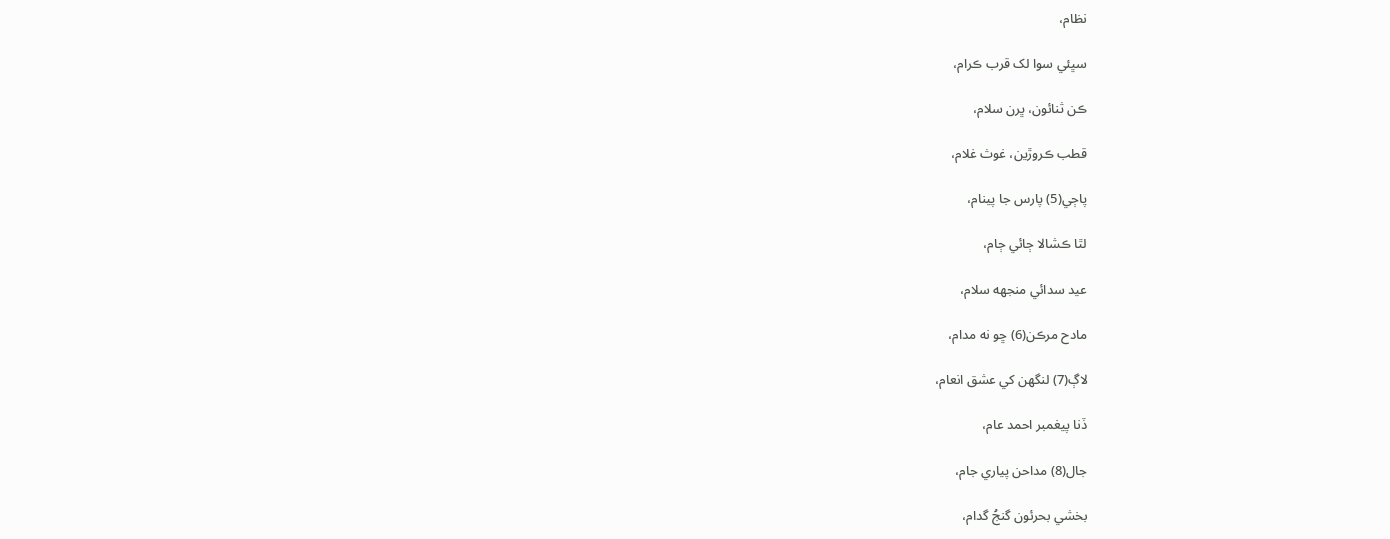نظام،

سڀئي سوا لک قرب ڪرام،

ڪن ثنائون، ڀرن سلام،

قطب ڪروڙين، غوث غلام،

پاڄي(5) پارس جا پينام،

لٿا ڪشالا ڄائي ڄام،

عيد سدائي منجهه سلام،

مادح مرڪن(6) ڇو نه مدام،

لاڳ(7) لنگهن کي عشق انعام،

ڏنا پيغمبر احمد عام،

جال(8) مداحن پياري جام،

بخشي بحرئون گنجُ گدام،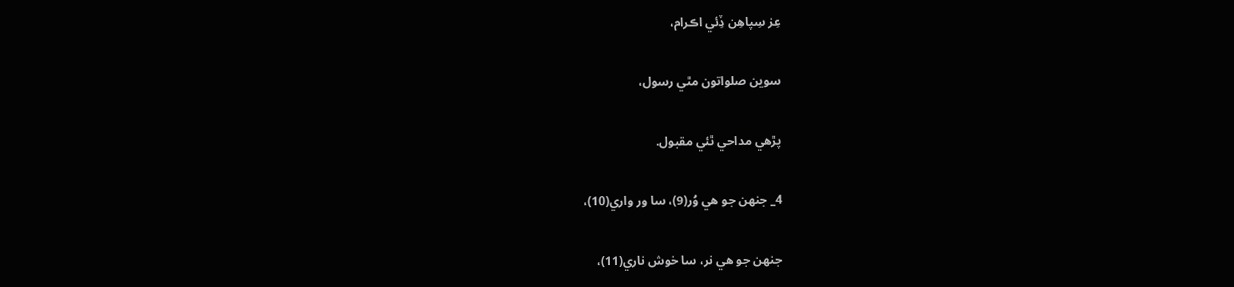عِز سِپاهِن ڏِئي اڪرام،

سوين صلواتون مٿي رسول،

پڙهي مداحي ٿئي مقبول.

4_ جنهن جو هي وُر(9)، سا ور واري(10)،

جنهن جو هي نر، سا خوش ناري(11)،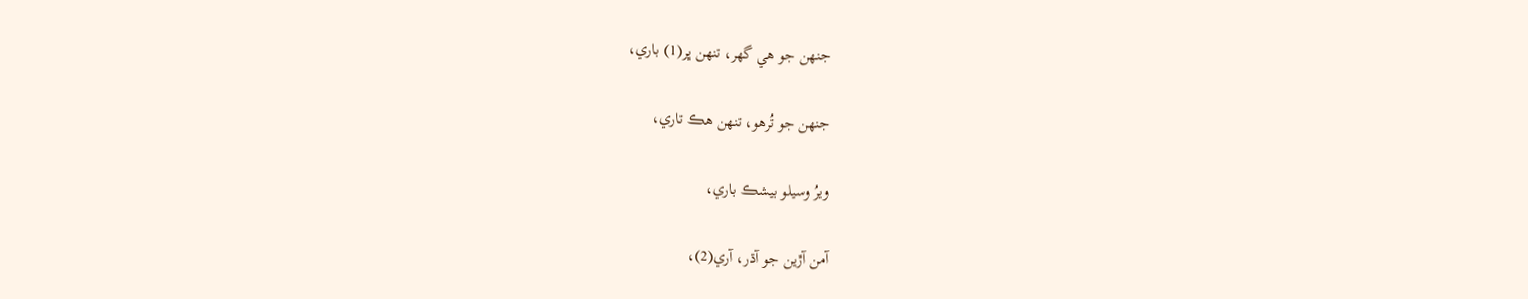جنهن جو هي گهر، تنهن ڀر(1) باري،

جنهن جو تُرهو، تنهن هڪ تاري،

ويرُ وسيلو بيشڪ باري،

آمن آڙين جو آڌر، آري(2)،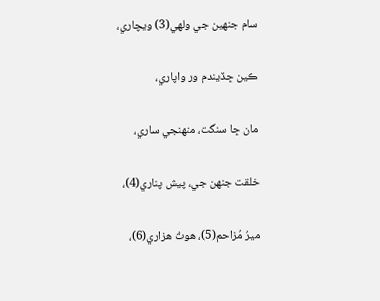سام جنهين جي ولهي(3) ويچاري،

ڪين ڇڏيندم ور واپاري،

مان ڇا سنگت، منهنجي ساري،

خلقت جنهن جي، پيش پناري(4)،

ميرُ مُزاحم(5)، هوتُ هزاري(6)،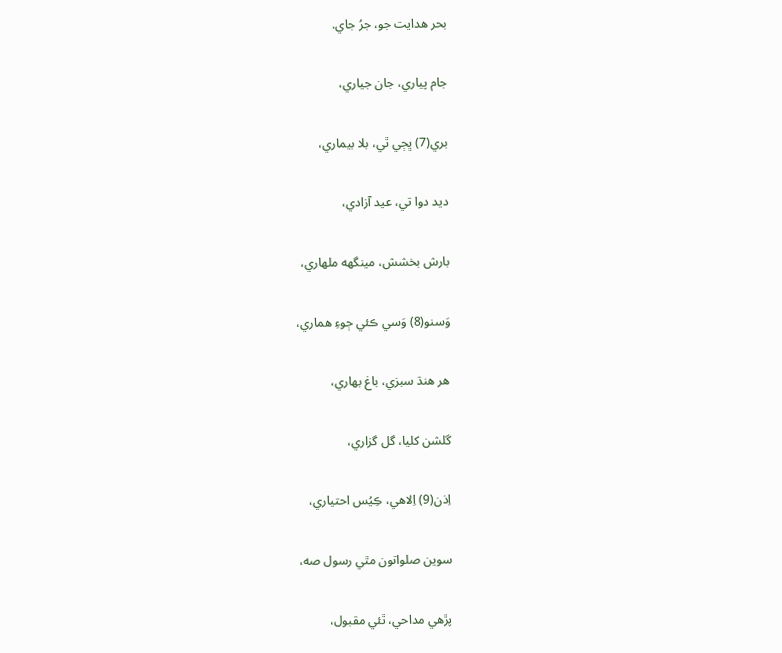بحر هدايت جو، جرُ جاي.

جام پياري، جان جياري،

بري(7) ڀڄي ٿي، بلا بيماري،

ديد دوا تي، عيد آزادي،

بارش بخشش، مينگهه ملهاري،

وَسنو(8) وَسي ڪئي ڄوءِ هماري،

هر هنڌ سبزي، باغ بهاري،

گلشن کليا، گل گزاري،

اِذن(9) اِلاهي، ڪِيُس احتياري،

سوين صلواتون مٿي رسول صه،

پڙهي مداحي، ٿئي مقبول،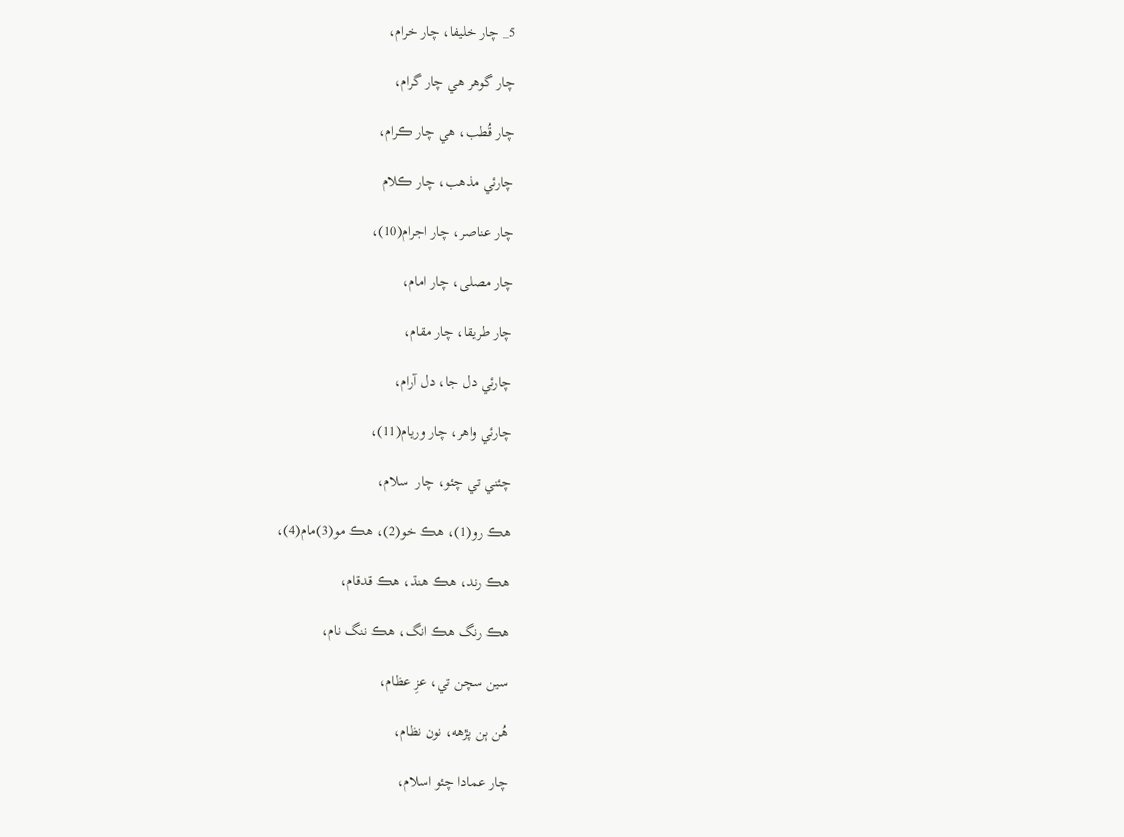5_ چار خليفا، چار خرام،

چار گوهر هي چار گرام،

چار قُطب، هي چار ڪرام،

چارئي مذهب، چار ڪلام

چار عناصر، چار اجرام(10)،

چار مصلى، چار امام،

چار طريقا، چار مقام،

چارئي دل جا، دل آرام،

چارئي واهر، چار وريام(11)،

چئني تي چئو، چار  سلام،

هڪ رو(1)، هڪ خو(2)، هڪ مو(3)مام(4)،

هڪ رند، هڪ هنڌ، هڪ قدقام،

هڪ رنگ هڪ انگ، هڪ ننگ نام،

سين سچن تي، عزِ عظام،

هُن ٻن پڙهه، نون نظام،

چار عمادا چئو اسلام،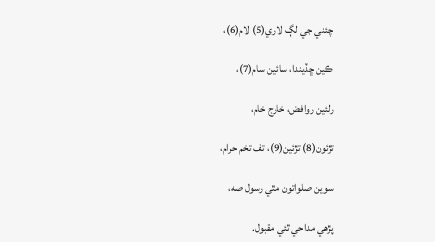چئني جي لڳ لاري(5) لام(6)،

ڪين ڇڏيندا، سائين سام(7)،

رلئين روافض، خارج خام،

تڙئون(8) تڙئين(9)، تف تخم حرام،

سوين صلواتون مٿي رسول صه،

پڙهي مداحي ٿئي مقبول.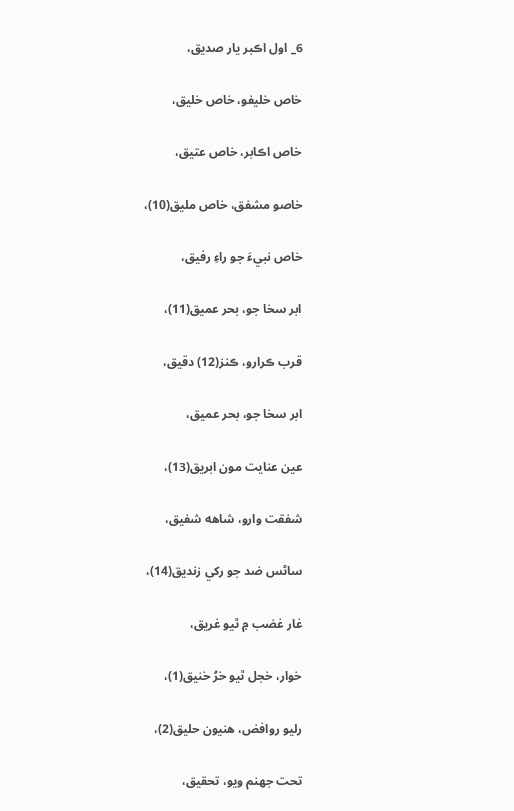6_ اول اڪبر يار صديق،

خاص خليفو، خاص خليق،

خاص اڪابر، خاص عتيق،

خاصو مشفق، خاص مليق(10)،

خاص نبيءَ جو راءِ رفيق،

ابر سخا جو، بحر عميق(11)،

قرب ڪرارو، ڪنز(12) دقيق،

ابر سخا جو، بحر عميق،

عين عنايت مون ابريق(13)،

شفقت وارو، شاهه شفيق،

ساڻس ضد جو رکي زنديق(14)،

غار غضب ۾ ٿيو غريق،

خوار، خجل ٿيو خرُ خنيق(1)،

رليو روافض، هنيون حليق(2)،

تحت جهنم ويو، تحقيق،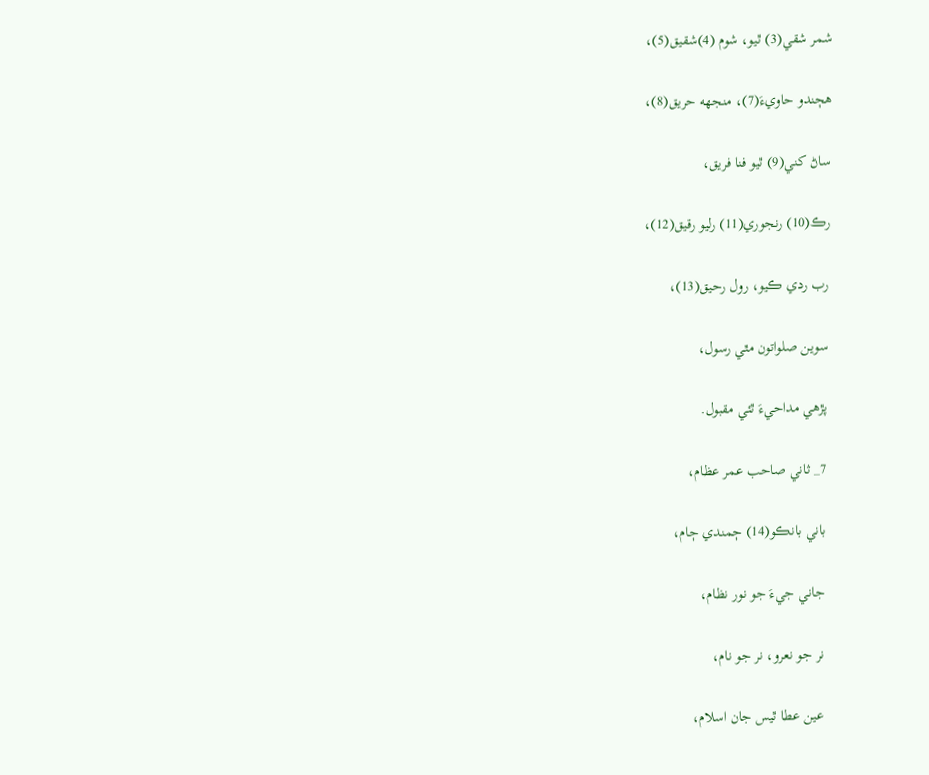شمر شقي(3) ٿيو، شوم (4)شقيق(5)،

هڄندو حاويءَ(7)، منجهه حريق(8)،

ساڻ کني(9) ٿيو فنا فريق،

رڪ(10) رنجوري(11) رليو رقيق(12)،

رب ردي ڪيو، رول رحيق(13)،

سوين صلواتون مٿي رسول،

پڙهي مداحيءَ ٿئي مقبول.

7_ ثاني صاحب عمر عظام،

باني بانڪو(14) ڄمندي ڄام،

جاني جيءَ جو نور نظام،

نر جو نعرو، نر جو نام،

عين عطا ٿيس جان اسلام،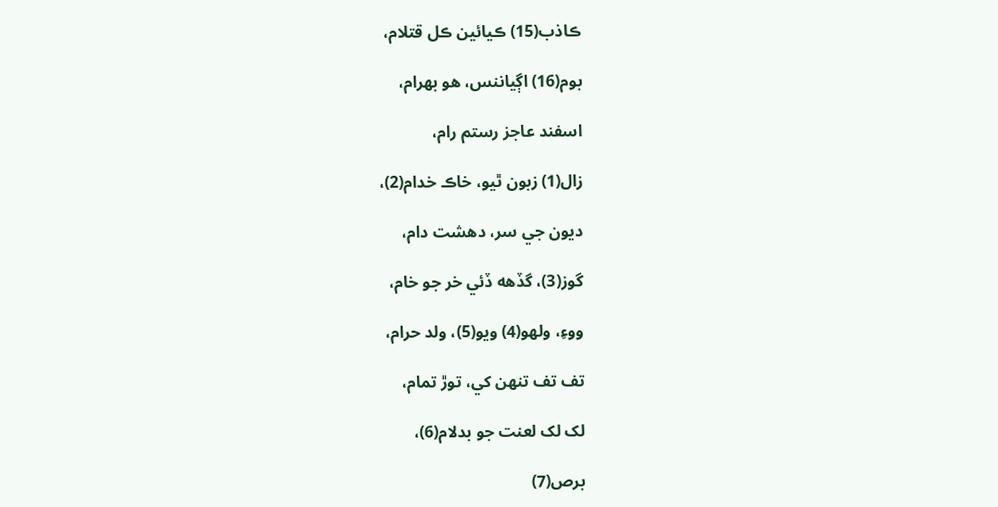ڪاذب(15) ڪيائين ڪل قتلام،

بوم(16) اڳياننس، هو بهرام،

اسفند عاجز رستم رام،

زال(1) زبون ٿيو، خاڪ خدام(2)،

ديون جي سر، دهشت دام،

گوز(3)، گڏهه ڏئي خر جو خام،

ووءِ، ولهو(4) ويو(5)، ولد حرام،

تف تف تنهن کي، توڙ تمام،

لک لک لعنت جو بدلام(6)،

برص(7)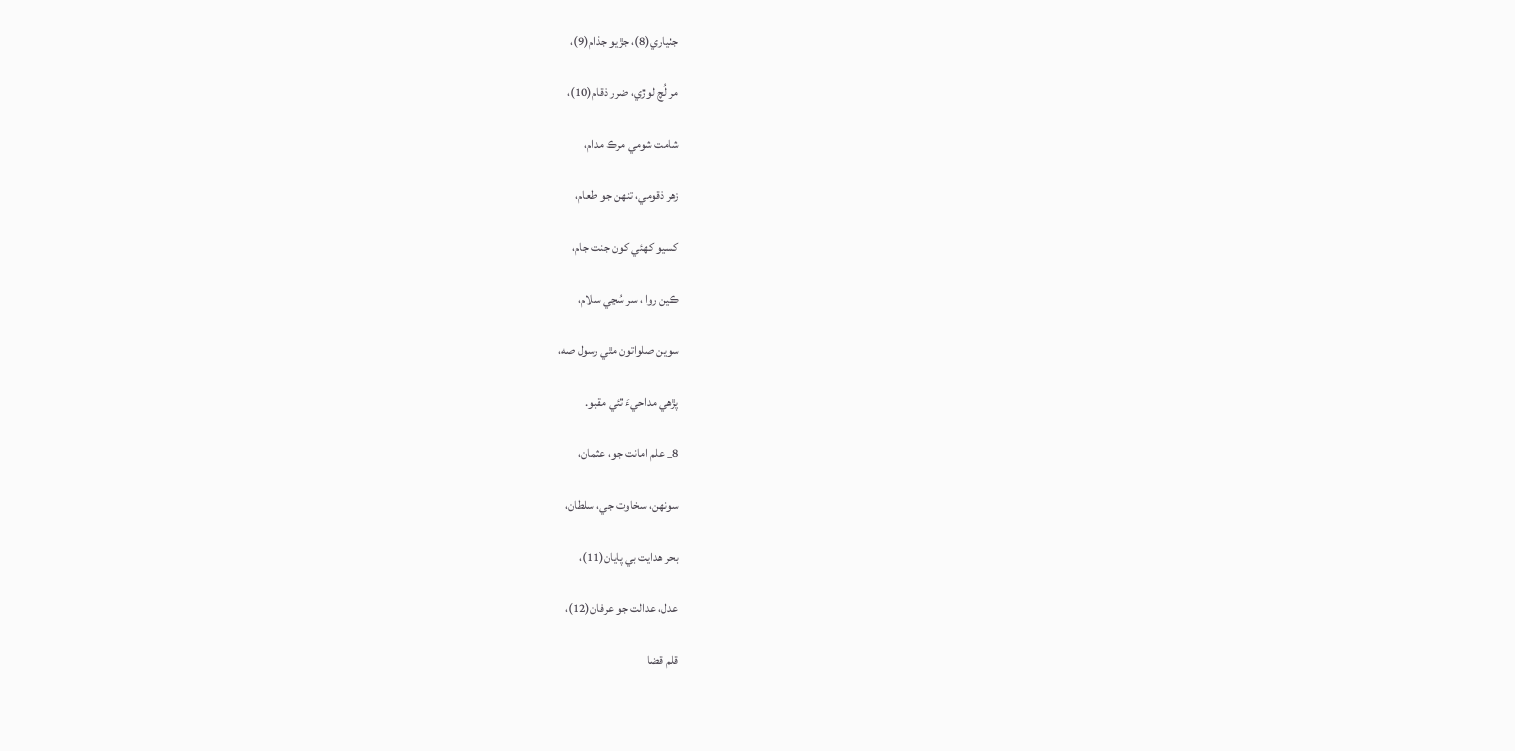جٺياري(8)، جڙيو جذام(9)،

مر لُچ لوڙي، ضرر ذقام(10)،

شامت شومي مرڪ مدام،

زهر ذقومي، تنهن جو طعام،

کسيو کهئي کون جنت جام،

ڪين روا ، سر سُڃي سلام،

سوين صلواتون مٿي رسول صه،

پڙهي مداحيءَ ٿئي مقبو.

8_ علم امانت جو، عثمان،

سونهن، سخاوت جي، سلطان،

بحر هدايت بي پايان(11)،

عدل، عدالت جو عرفان(12)،

قلم قضا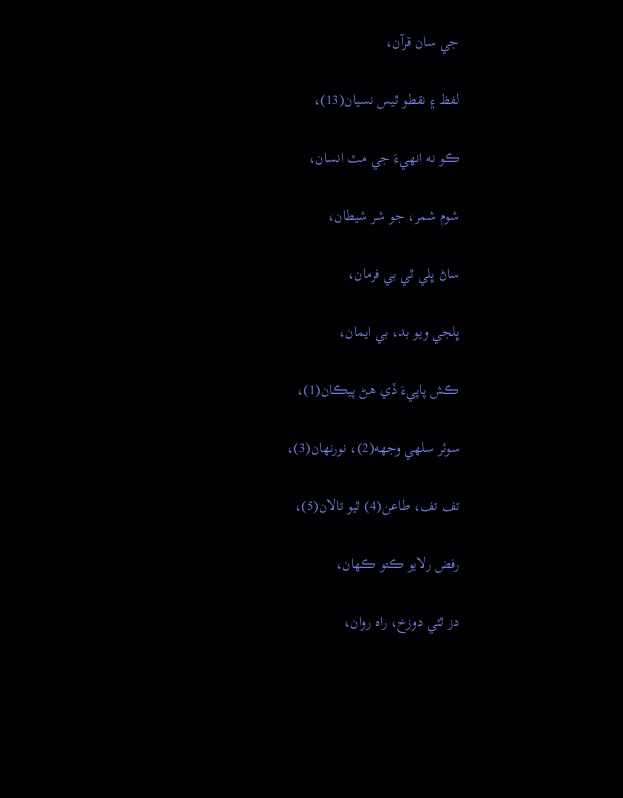جي سان قرآن،

لفظ ۽ نقطو ٿيس نسيان(13)،

ڪو نه انهيءَ جي مٽ انسان،

شوم شمر، جو شر شيطان،

ساڻ ڀلي ٿي بي فرمان،

ڀلجي ويو بد، بي ايمان،

ڪش پاپيءَ ڏي هڻ پيڪان(1)،

سوئر سلهي وجهه(2)، نورنهان(3)،

تف تف، طاعن(4) ٿيو تالان(5)،

رفض رلايو ڪتو ڪهان،

دز ٿئي دوزخ، راه روان،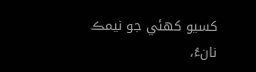کسيو کهئي جو نيمڪ نانءُ،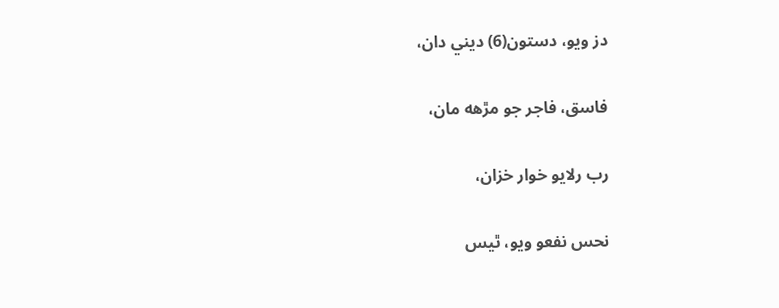دز ويو، دستون(6) ديني دان،

فاسق، فاجر جو مڙهه مان،

رب رلايو خوار خزان،

نحس نفعو ويو، ٿيس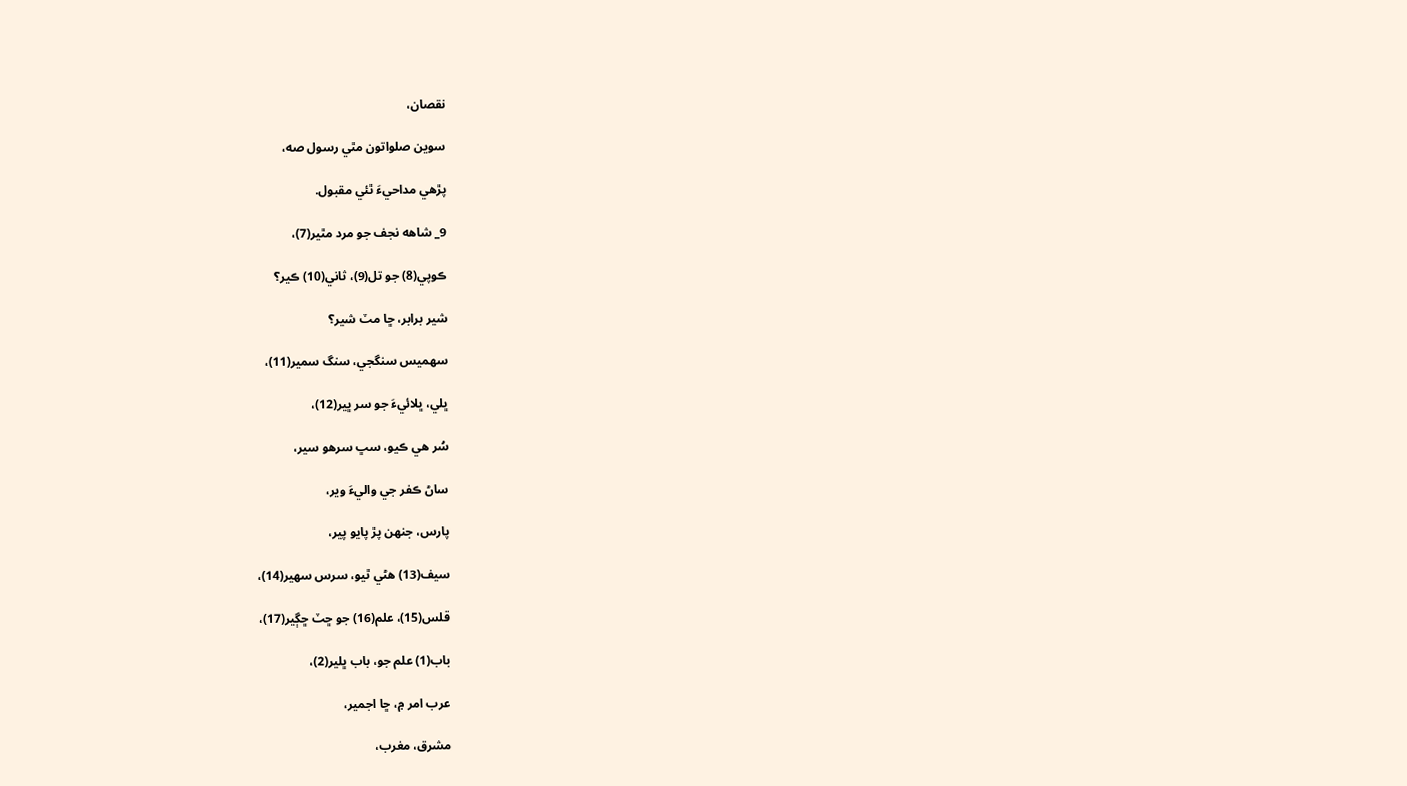نقصان،

سوين صلواتون مٿي رسول صه،

پڙهي مداحيءَ ٿئي مقبول.

9_ شاهه نجف جو مرد مٿير(7)،

ڪوپي(8) جو تل(9)، ثاني(10) ڪير؟

شير برابر، ڇا مٽ شير؟

سهميس سنگجي، سنگ سمير(11)،

ڀلي، ڀلائيءَ جو سر ڀير(12)،

سُر هي ڪيو، سڀ سرهو سير،

ساڻ ڪفر جي واليءَ وير،

پارس، جنهن پڙ پايو پير،

سيف(13) هڻي ٿيو، سرس سهير(14)،

قلس(15)، علم(16) جو ڇٽ ڇڳير(17)،

باب(1) علم جو، باب ڀلير(2)،

عرب امر ۾، ڇا اجمير،

مشرق، مغرب،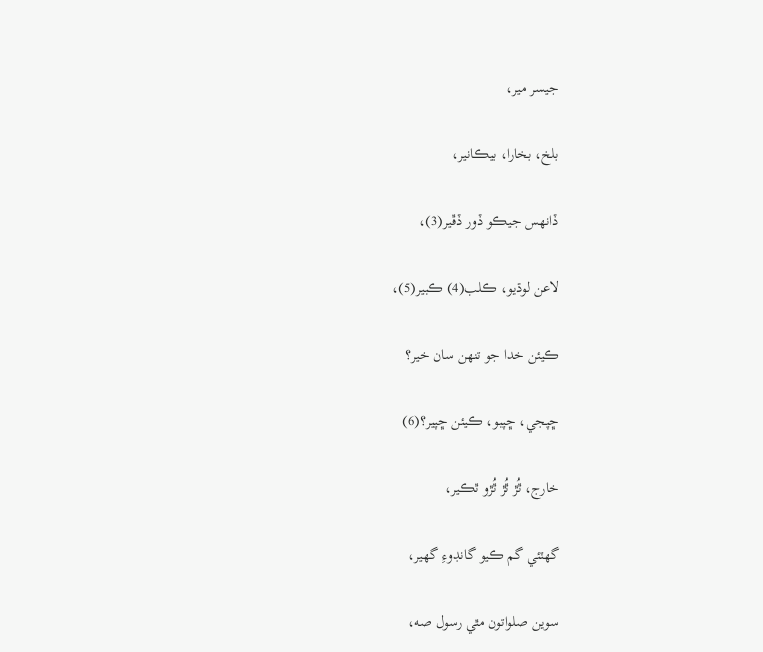جيسر مير،

بلخ، بخارا، بيڪانير،

ڏانهس جيڪو ڏور ڏڦير(3)،

لاعن لوڌيو، ڪلب(4) ڪبير(5)،

ڪيئن خدا جو تنهن سان خير؟

ڇپجي، ڇپبو، ڪيئن ڇپير؟(6)

خارج، ٿُڙ ٿُڙ ٿُڙو ٿڪير،

گهٽئي گم ڪيو گانڊوءِ گهير،

سوين صلواتون مٿي رسول صه،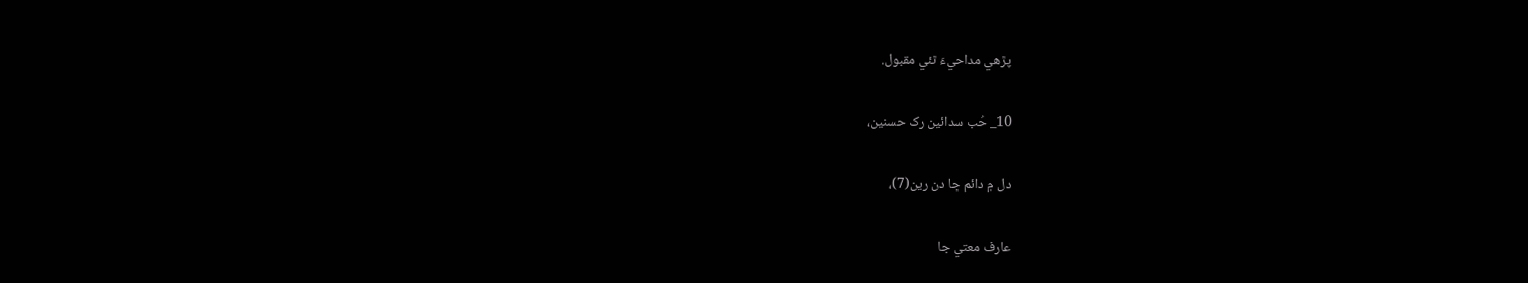پڙهي مداحيءَ ٿئي مقبول.

10_ حُب سدائين رک حسنين،

دل ۾ دائم ڇا دن رين(7)،

عارف معتي جا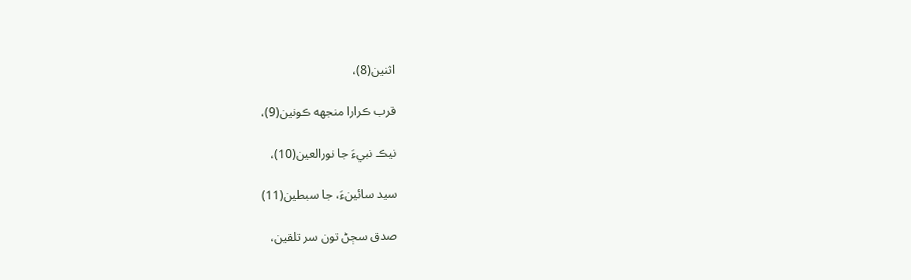اثنين(8)،

قرب ڪرارا منجهه ڪونين(9)،

نيڪ نبيءَ جا نورالعين(10)،

سيد سائينءَ، جا سبطين(11)

صدق سڄڻ تون سر تلقين،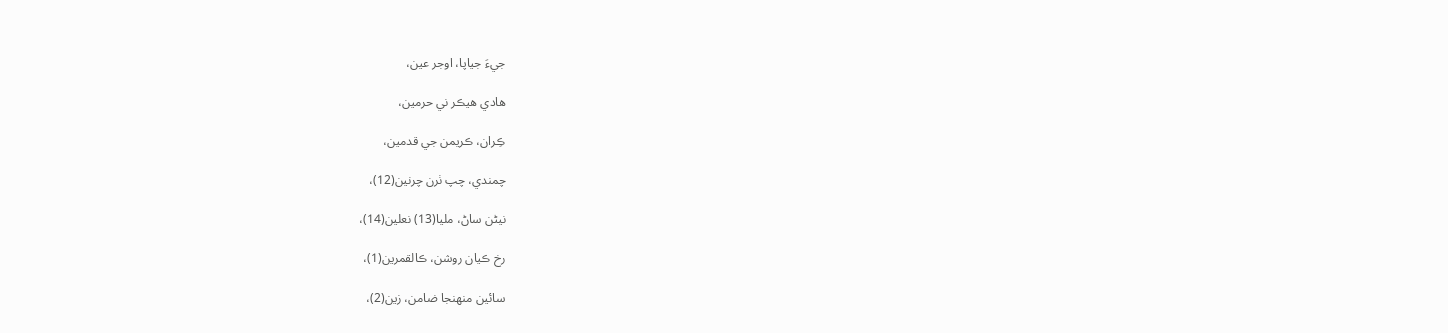جيءَ جياپا، اوجر عين،

هادي هيڪر ني حرمين،

ڪِران، ڪريمن جي قدمين،

چمندي، چپ ٺرن چرنين(12)،

نيڻن ساڻ، مليا(13) نعلين(14)،

رخ ڪيان روشن، ڪالقمرين(1)،

سائين منهنجا ضامن، زين(2)،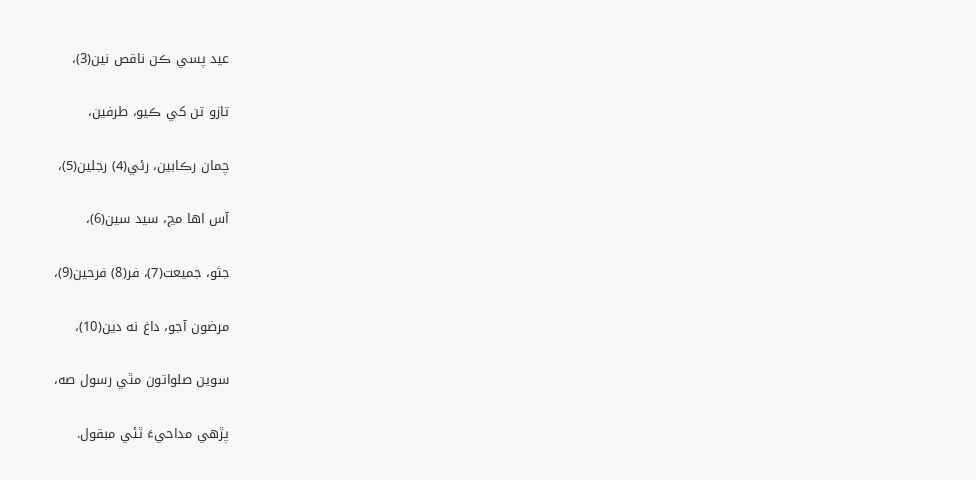عيد پسي ڪن ناقص نين(3)،

تازو تن کي ڪيو، طرفين،

چمان رڪابين، رئي(4) رجلين(5)،

آس اها مڃ، سيد سين(6)،

جثو، جميعت(7)، فر(8) فرحين(9)،

مرضون آجو، داغ نه دين(10)،

سوين صلواتون مٿي رسول صه،

پڙهي مداحيءَ ٿئي مبقول.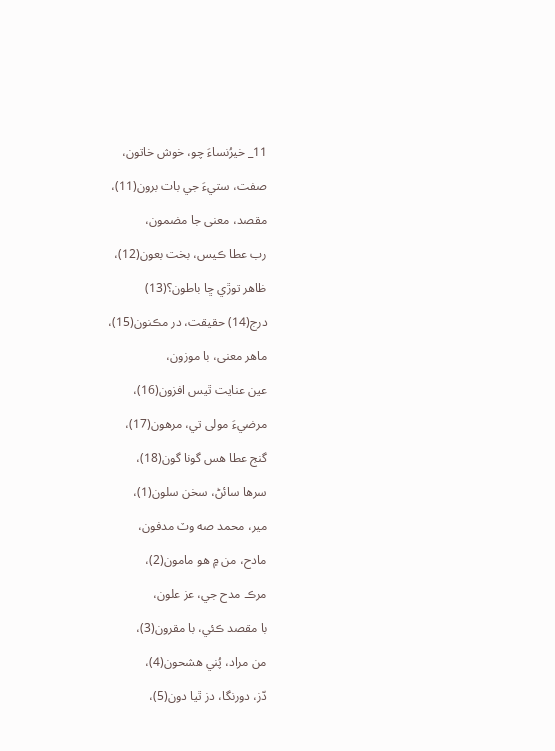11_ خيرُنساءَ چو، خوش خاتون،

صفت، ستيءَ جي بات برون(11)،

مقصد، معنى جا مضمون،

رب عطا ڪيس، بخت بعون(12)،

ظاهر توڙي ڇا باطون؟(13)

درج(14) حقيقت، در مڪنون(15)،

ماهر معنى، با موزون،

عين عنايت ٿيس افزون(16)،

مرضيءَ مولى تي، مرهون(17)،

گنج عطا هس گونا گون(18)،

سرها سائڻ، سخن سلون(1)،

مير، محمد صه وٽ مدفون،

مادح، من ۾ هو مامون(2)،

مرڪ مدح جي، عز علون،

با مقصد ڪئي، با مقرون(3)،

من مراد، پُني هشحون(4)،

دّز، دورنگا، دز ٿيا دون(5)،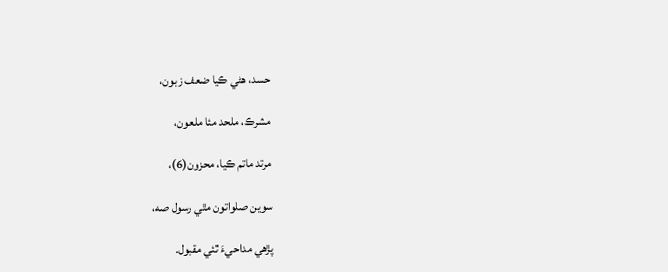حسد، هڻي ڪيا ضعف زبون،

مشرڪ، ملحد مئا ملعون،

مرتد ماتم ڪيا، محزون(6)،

سوين صلواتون مٿي رسول صه،

پڙهي مداحيءَ ٿئي مقبول.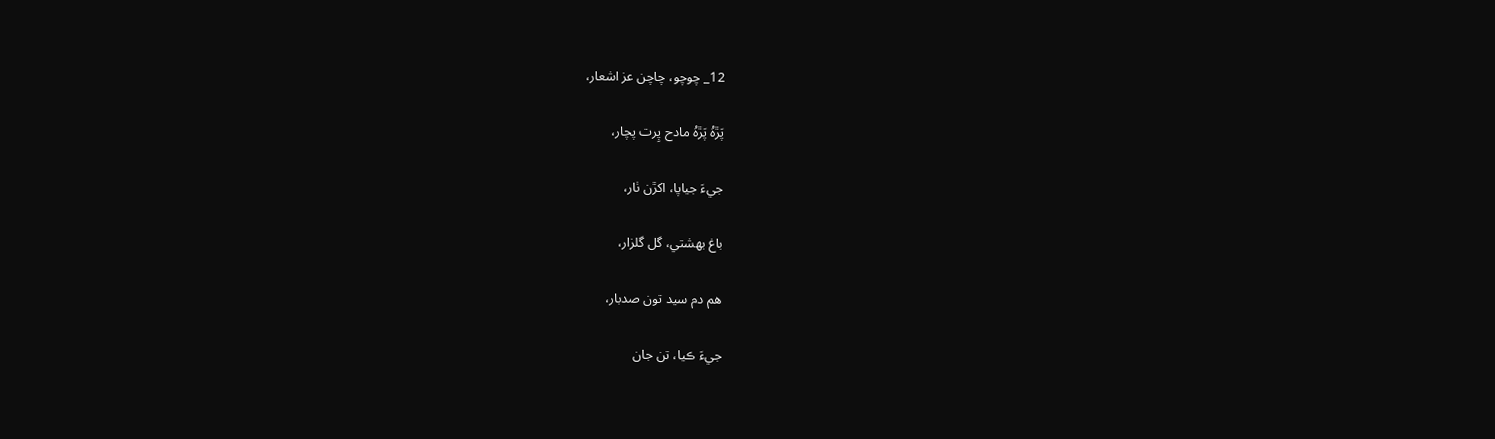12_ چوچو، چاچن عز اشعار،

پَڙهُ پَڙهُ مادح پِرت پچار،

جيءَ جياپا، اکڙن ٺار،

باغ بهشتي، گل گلزار،

هم دم سيد تون صدبار،

جيءَ ڪيا، تن جان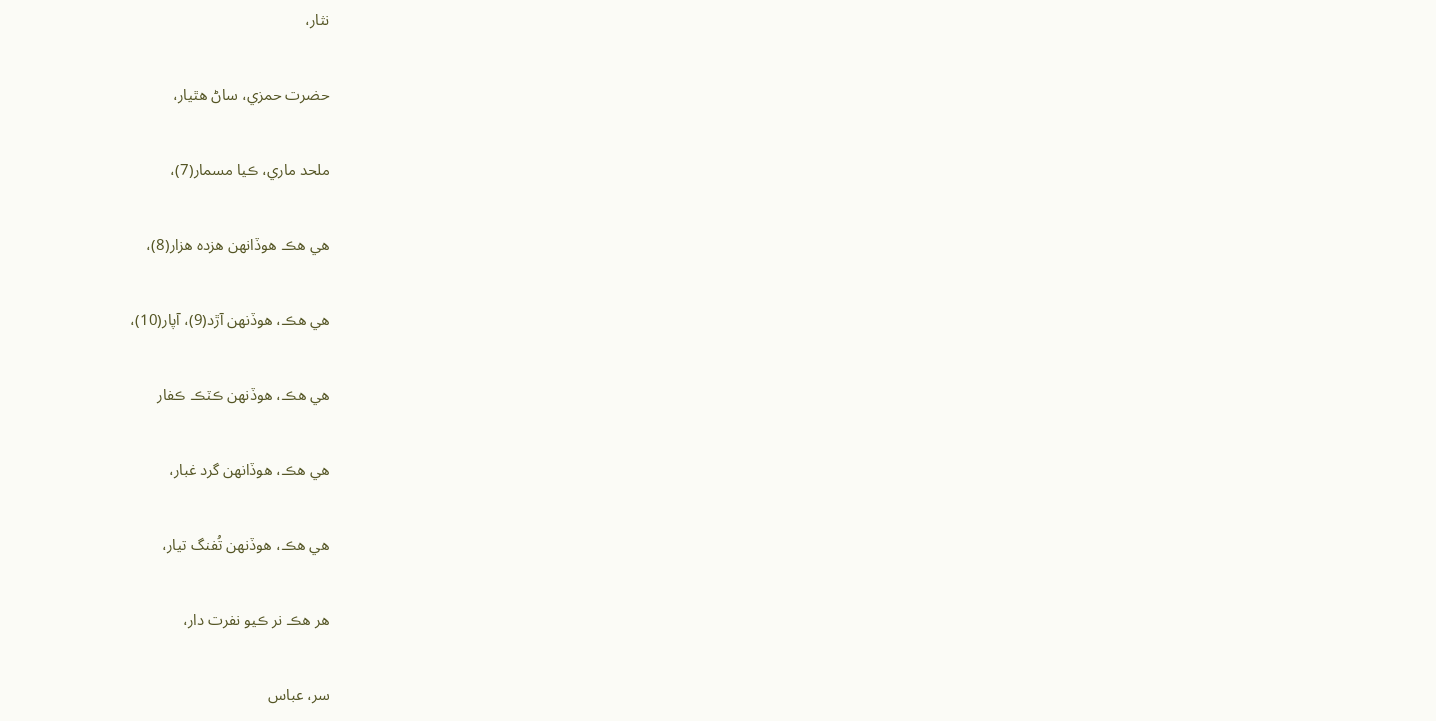نثار،

حضرت حمزي، ساڻ هٿيار،

ملحد ماري، ڪيا مسمار(7)،

هي هڪ هوڏانهن هزده هزار(8)،

هي هڪ، هوڏنهن آڙد(9)، آپار(10)،

هي هڪ، هوڏنهن ڪٽڪ ڪفار

هي هڪ، هوڏانهن گرد غبار،

هي هڪ، هوڏنهن تُفنگ تيار،

هر هڪ نر ڪيو نفرت دار،

سر، عباس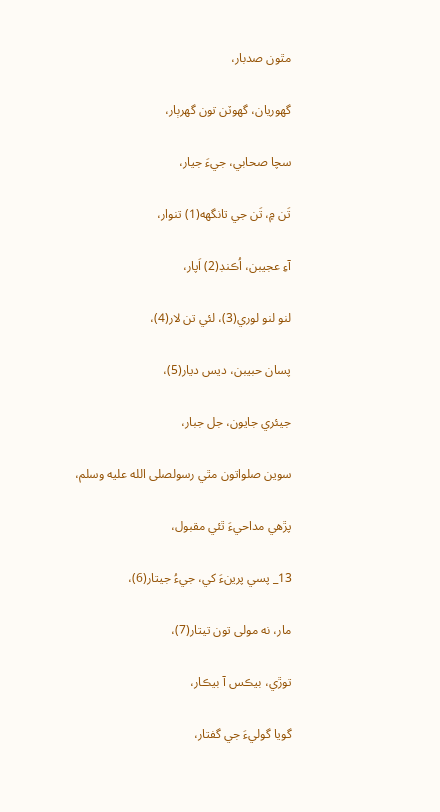مٿون صدبار،

گهوريان، گهوٽن تون گهرٻار،

سچا صحابي، جيءَ جيار،

تَن ۾، تَن جي تانگهه(1) تنوار،

آءِ عجيبن، اُڪنڊ(2) اَپار،

لنو لنو لوري(3)، لئي تن لار(4)،

پسان حبيبن، ديس ديار(5)،

جيئري جايون، جل جبار،

سوين صلواتون مٿي رسولصلى الله عليه وسلم،

پڙهي مداحيءَ ٿئي مقبول،

13_ پسي پرينءَ کي، جيءُ جيتار(6)،

مار، نه مولى تون تيتار(7)،

توڙي، بيڪس آ بيڪار،

گويا گوليءَ جي گفتار،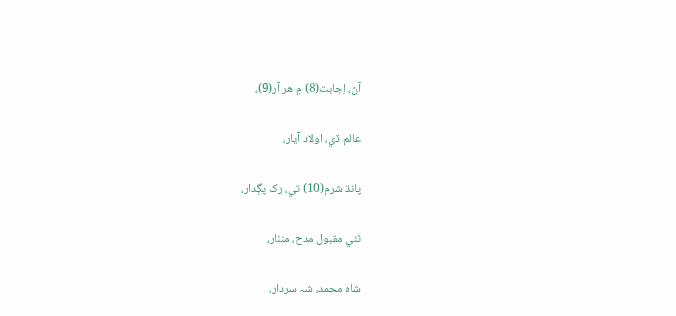آڻ، اِجابت(8) ۾ هر آر(9)،

عالم ڏي، اولاد آيار،

پانڌ شرم(10) تي، رک پڳدار،

ٿئي مقبول مدح، منٺار،

شاه محمد، شہ سردار،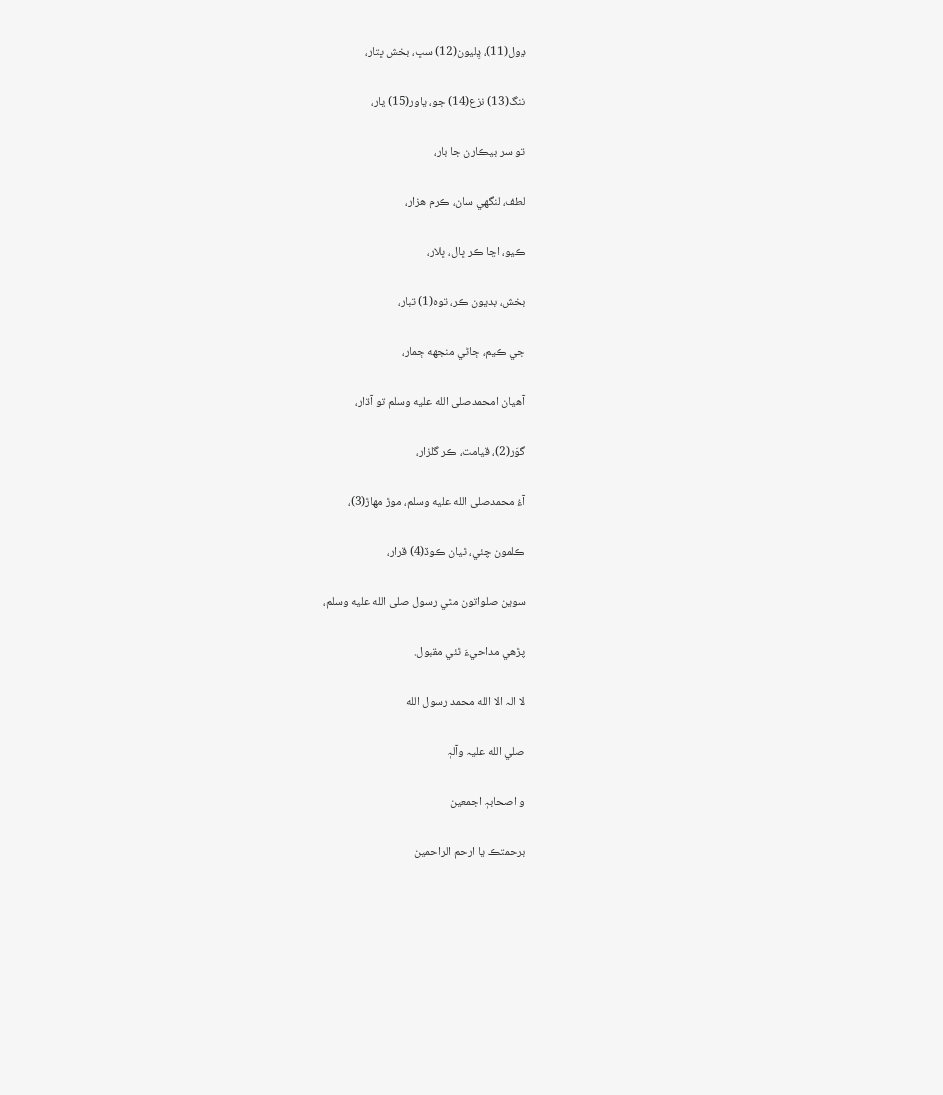ڍول(11)، ڍِليون(12) سڀ، بخش ڀتار،

ننگ(13) نزع(14) جو، ياور(15) يار،

تو سر بيڪارن جا بار،

لطف، لنگهي سان، ڪرم هزار،

ڪيو، اڃا ڪر ڀال، ڀلار،

بخش، بديون ڪر، توه(1) تبار،

جي ڪيم، ڄاڻي منجهه ڄمار،

آهيان امحمدصلى الله عليه وسلم تو آڌار،

گوَر(2)، قيامت، ڪر گلزار،

آءُ محمدصلى الله عليه وسلم، موڙ مهاڙ(3)،

ڪلمون چئي، ٿيان ڪوڏ(4) قرار،

سوين صلواتون مٿي رسول صلى الله عليه وسلم،

پڙهي مداحيءَ ٿئي مقبول.

لا الہ الا الله محمد رسول الله

صلي الله عليہ وآلہٖ

و اصحابہٖ اجمعين

برحمتڪ يا ارحم الراحمين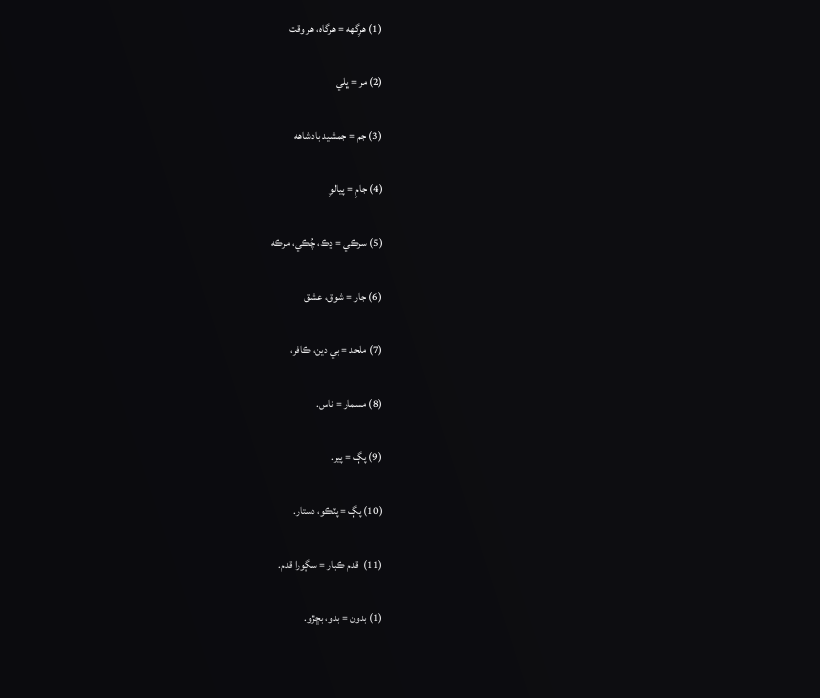(1) هرِگهه = هرگاه، هر وقت

(2) مر = ڀلي

(3) جم = جمشيد بادشاهه

(4) جامِ = پيالوِ

(5) سرڪي = ڍڪ، چُڪي، مرڪه

(6) جار = شوق، عشق

(7) ملحد = بي دين، ڪافر،

(8) مسمار = ناس.

(9) پڳ = پير.

(10) پڳ = پٽڪو، دستار.

(11)  قدم ڪبار = سڳورا قدم.

(1) بدون = بدو، بڇڙو.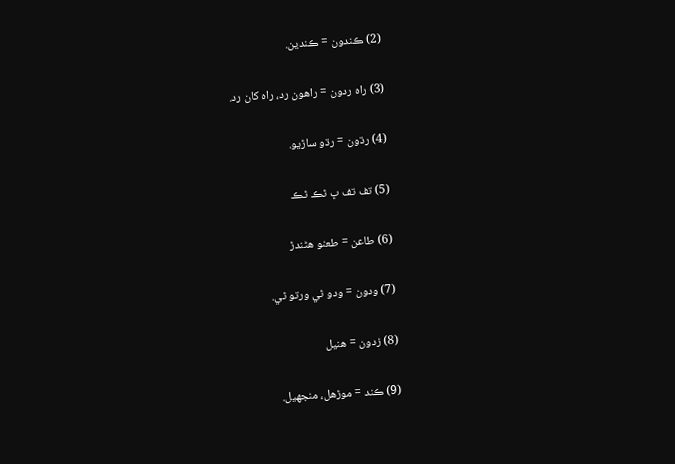(2) ڪندون = ڪندين.

(3) راه ردون = راهون رد، راه کان رد.

(4) رڌون = رڌو ساڙيو.

(5) تف تف ڀ ٿڪ ٿڪ

(6) طاعن = طعنو هڻندڙ

(7) ودون = ودو ٿي ورتو ٿي.

(8) زدون = هنيل

(9) ڪند = موڙهل، منجهيل.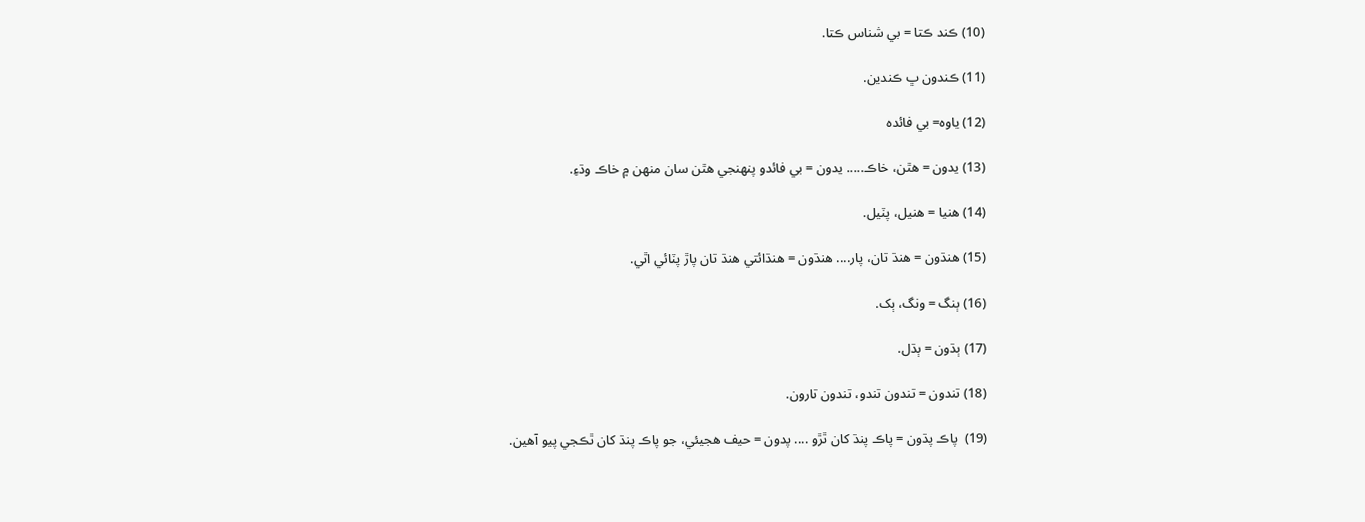(10) ڪند ڪتا = بي شناس ڪتا.

(11) ڪندون ڀ ڪندين.

(12) ياوه= بي فائده

(13) يدون = هٿن، خاڪ..... يدون = بي فائدو پنهنجي هٿن سان منهن ۾ خاڪ وڌءِ.

(14) هنيا = هنيل، پٽيل.

(15) هنڌون = هنڌ تان، پار.... هنڌون = هنڌائتي هنڌ تان پاڙ پٽائي اٿي.

(16) ٻنگ = ونگ، ٻک.

(17) ٻڌون = ٻڌل.

(18) تندون = تندون تندو، تندون تارون.

(19)  پاڪ پڌون = پاڪ پنڌ کان ٿڙو .... پدون = حيف هجيئي، جو پاڪ پنڌ کان ٿڪجي پيو آهين.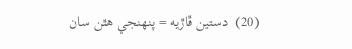(20)  دستين ڦاڙيه = پنهنجي هٿن سان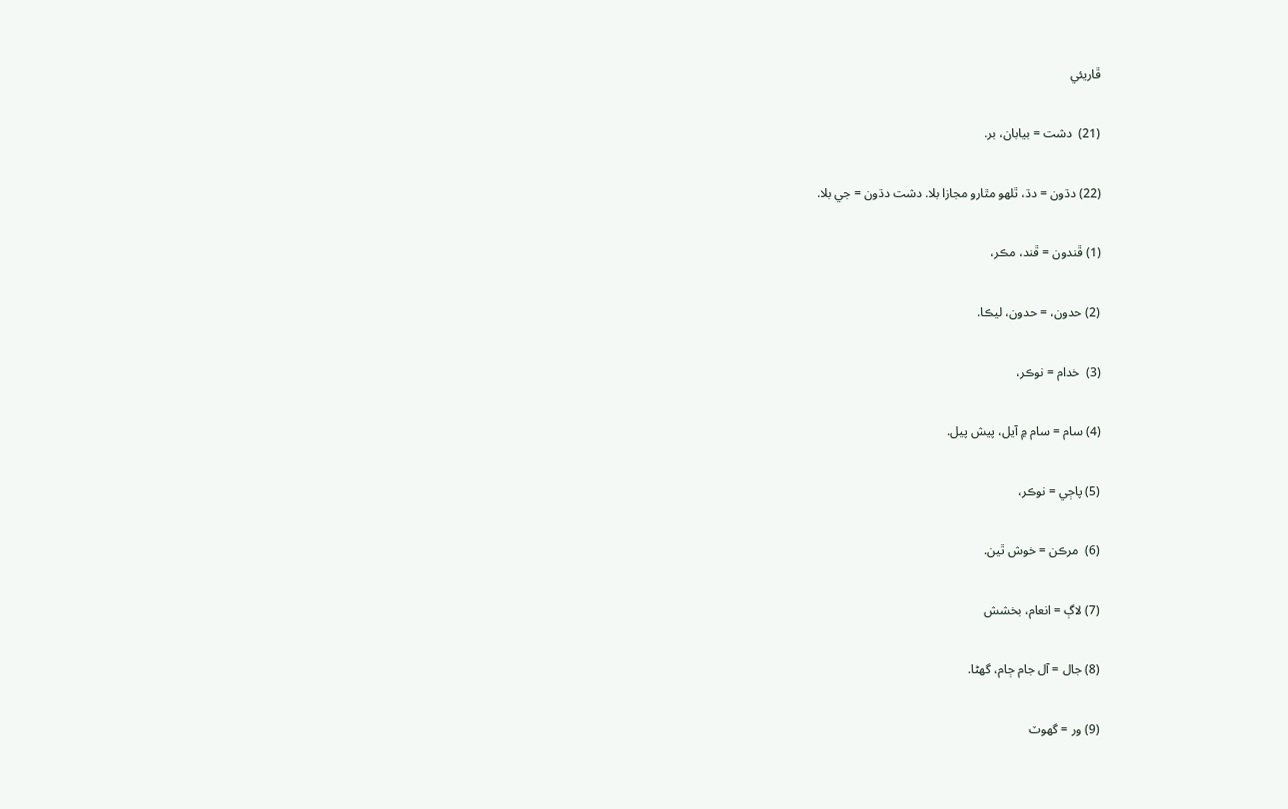ڦاريئي

(21)  دشت = بيابان، بر.

(22) دڌون = دڌ، ٿلهو مٿارو مجازا بلا. دشت دڌون = جي بلا.

(1) ڦندون = ڦند، مڪر،

(2) حدون، = حدون، ليڪا.

(3)  خدام = نوڪر،

(4) سام = سام ۾ آيل، پيش پيل.

(5) پاڄي = نوڪر،

(6)  مرڪن = خوش ٿين.

(7) لاڳ = انعام، بخشش

(8) جال = آل جام ڄام، گهڻا.

(9) ور = گهوٽ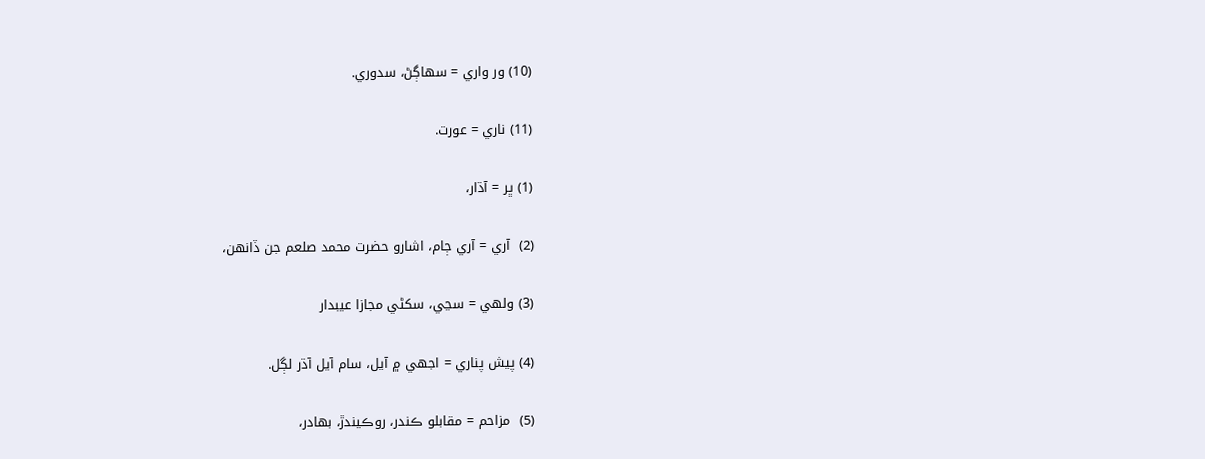(10) ور واري = سهاڳڻ، سدوري.

(11) ناري = عورت.

(1) ڀر = آڌار،

(2)  آري = آري ڄام، اشارو حضرت محمد صلعم جن ڏانهن،

(3) ولهي = سڃي، سکڻي مجازا عيبدار

(4) پيش پناري = اجهي ۾ آيل، سام آيل آڌر لڳل.

(5)  مزاحم = مقابلو ڪندر، روڪيندڙ، بهادر،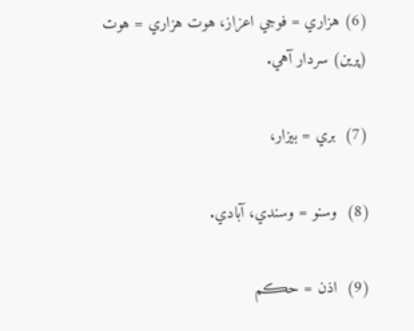(6) هزاري = فوجي اعزاز، هوت هزاري = هوت (پرين) سردار آهي.

(7)  بري = بيزار،

(8)  وسنو = وسندي، آبادي.

(9)  اذن = حڪم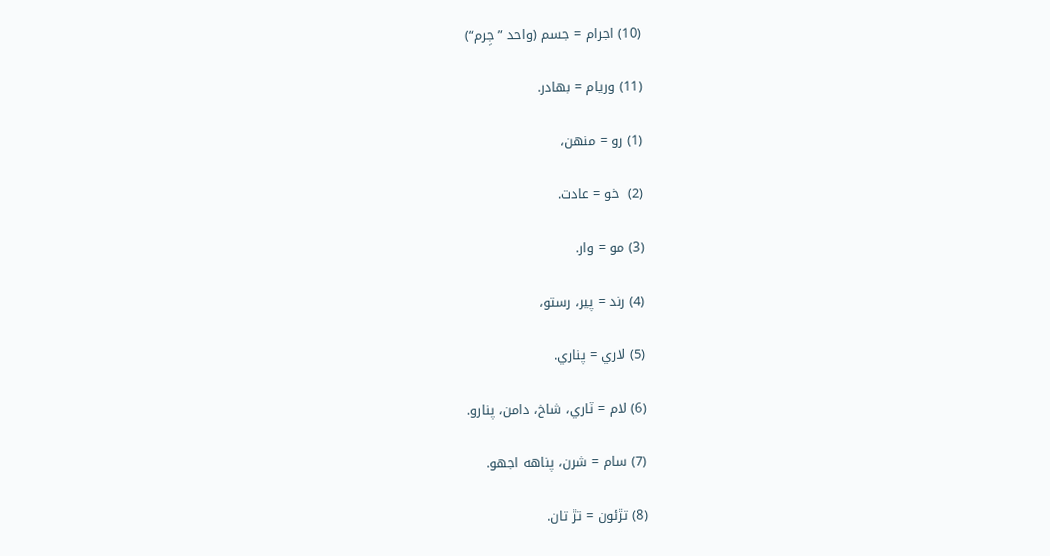(10) اجرام = جسم (واحد ”جِرم“)

(11) وريام = بهادر.

(1) رو = منهن،

(2)  خو = عادت.

(3) مو = وار.

(4) رند = پير، رستو،

(5) لاري = پناري.

(6) لام = ٽاري، شاخ، دامن، پنارو.

(7) سام = شرن، پناهه اجهو.

(8) تڙئون = تڙ تان.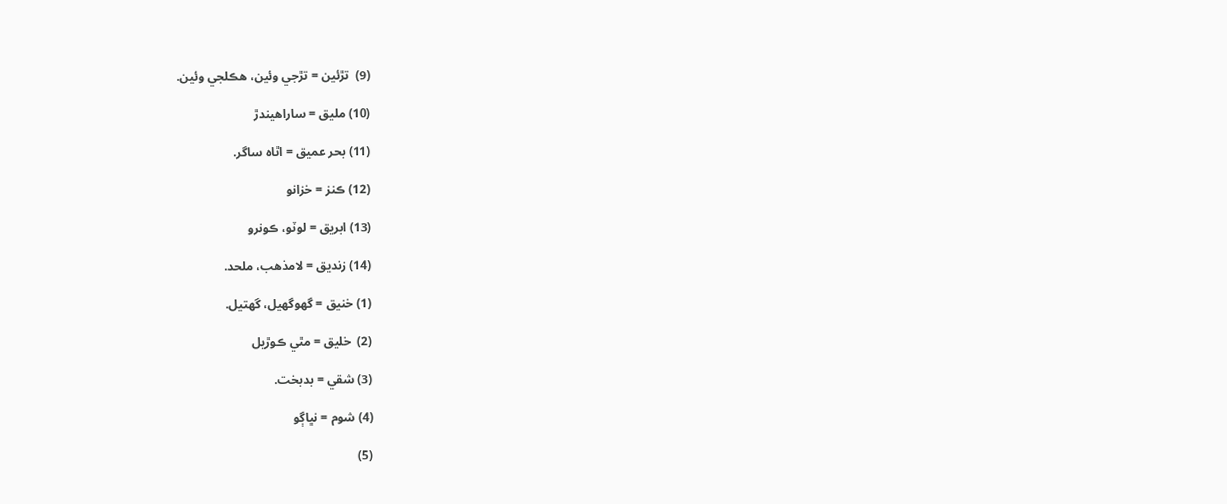(9)  تڙئين = تڙجي وئين، هڪلجي وئين.

(10) مليق = ساراهيندڙ

(11) بحر عميق = اٿاه ساگر.

(12) ڪنز = خزانو

(13) ابريق = لوٽو، ڪونرو

(14) زنديق = لامذهب، ملحد.

(1) خنيق = گهوگهيل، گهتيل.

(2)  خليق = مٿي ڪوڙيل

(3) شقي = بدبخت.

(4) شوم = نڀاڳو

(5)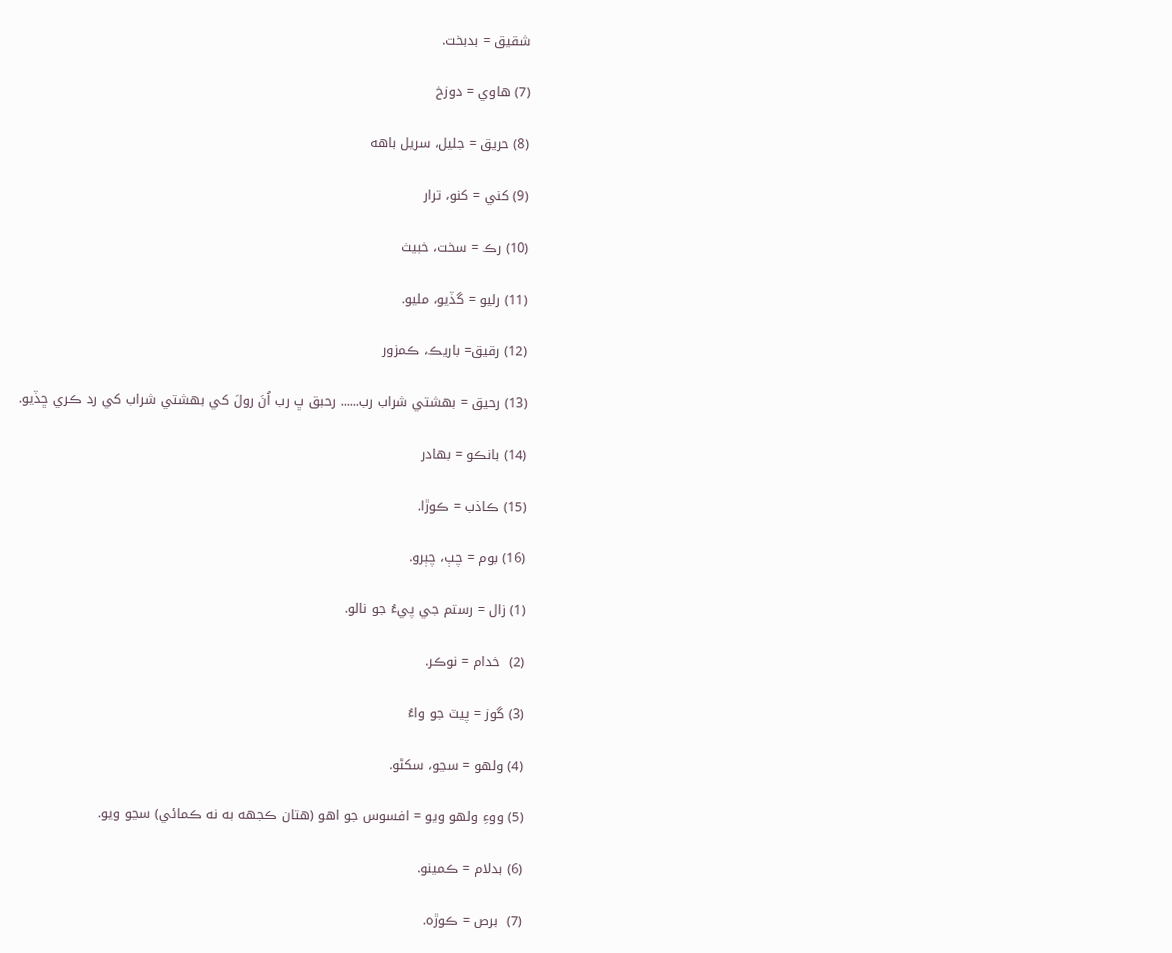شقيق = بدبخت.

(7) هاوي = دوزخ

(8) حريق = جليل، سريل باهه

(9) کني = کنو، ترار

(10) رڪ = سخت، خبيث

(11) رليو = گڏيو، مليو.

(12) رقيق= باريڪ، ڪمزور

(13) رحيق = بهشتي شراب رب...... رحبق ڀ رب اُنَ رولَ کي بهشتي شراب کي رد ڪري ڇڏيو.

(14) بانڪو = بهادر

(15) ڪاذب = ڪوڙا.

(16) بوم = چٻ، چٻرو.

(1) زال = رستم جي پيءُ جو نالو.

(2)  خدام = نوڪر.

(3) گوز = پيٽ جو واءُ

(4) ولهو = سڃو، سکڻو.

(5) ووءِ ولهو ويو = افسوس جو اهو (هتان ڪجهه به نه ڪمائي) سڃو ويو.

(6) بدلام = ڪمينو.

(7)  برص = ڪوڙه.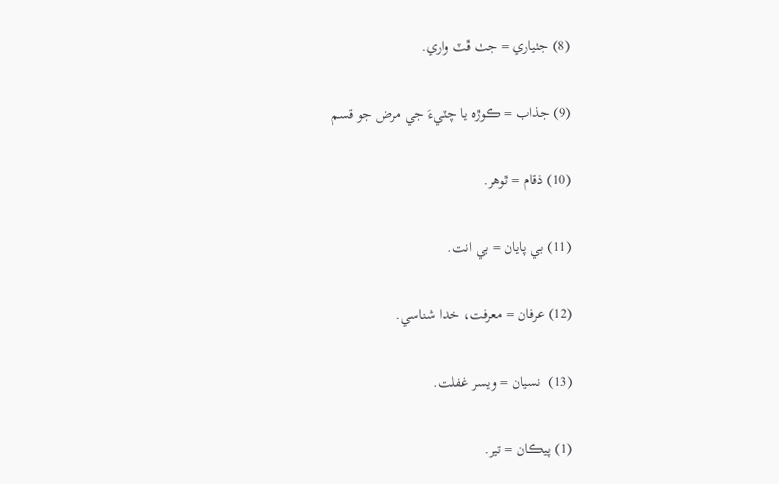(8) جٺياري = جٺ ڦٽ واري.

(9) جذاب = ڪوڙه يا چٽيءَ جي مرض جو قسم

(10) ذقام = ٿوهر.

(11) بي پايان = بي انت.

(12) عرفان = معرفت، خدا شناسي.

(13)  نسيان = ويسر غفلت.

(1) پيڪان = تير.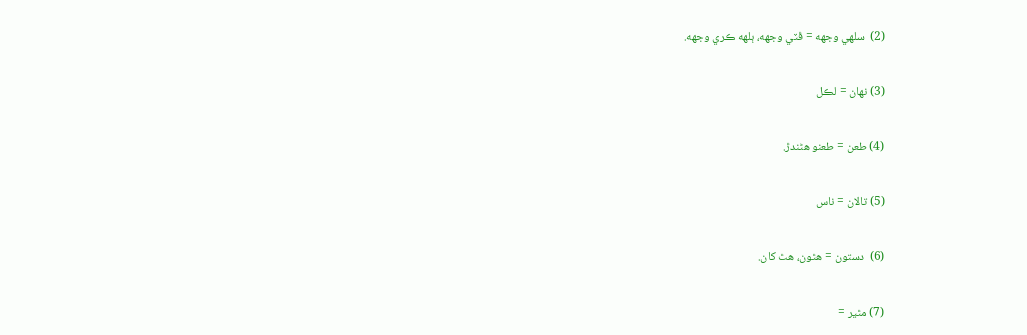(2)  سلهي وجهه = ڦٽي وجهه، ٻلهه ڪري وجهه.

(3) نهان = لڪل

(4) طعن = طعنو هڻندڙ.

(5) تالان = ناس

(6)  دستون = هٿون، هٿ کان.

(7) مٿير =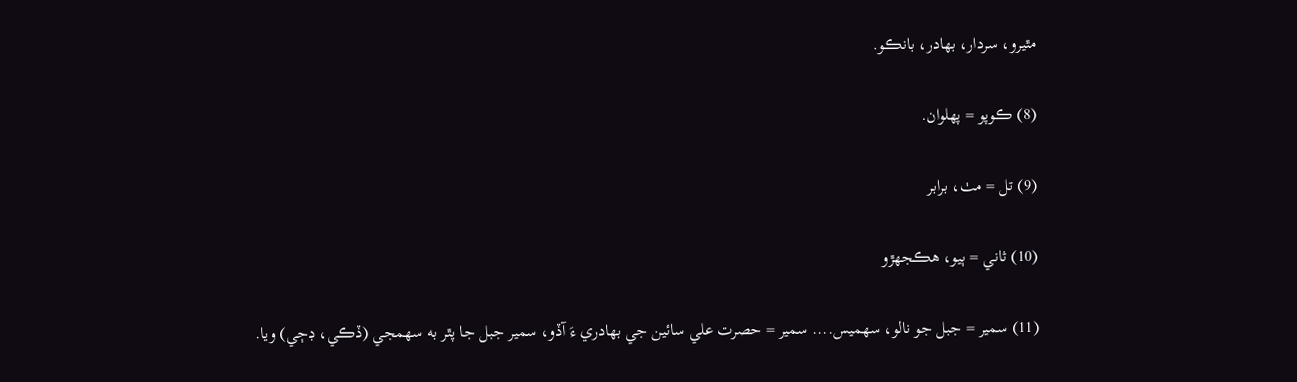مٿيرو، سردار، بهادر، بانڪو.

(8) ڪوپو = پهلوان.

(9) تل = مٺ، برابر

(10) ثاني = ٻيو، هڪجهڙو

(11) سمير = جبل جو نالو، سهميس.... سمير = حصرت علي سائين جي بهادري ءَ آڏو، سمير جبل جا پٿر به سهمجي (ڏڪي، ڊڄي) ويا.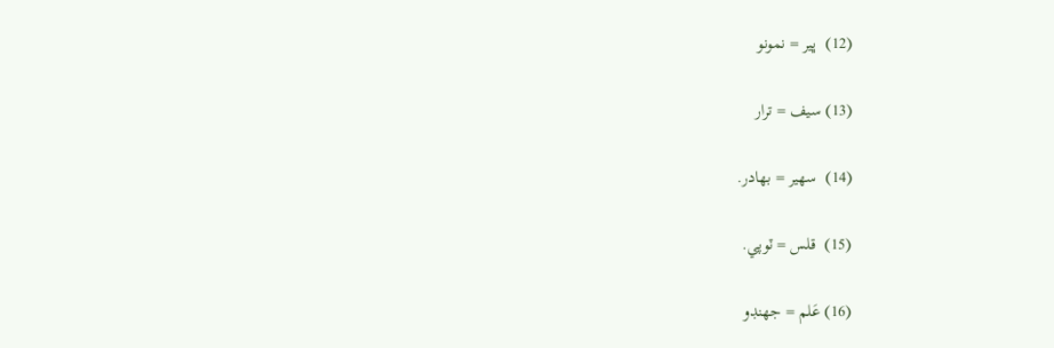(12)  ڀير = نمونو

(13) سيف = ترار

(14)  سهير = بهادر.

(15)  قلس = ٽوپي.

(16) عَلم = جهنڊو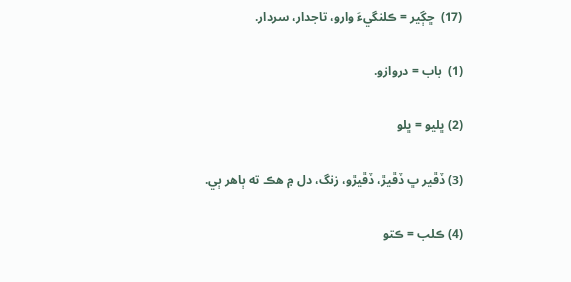(17)  ڇڳير = ڪلنگيءَ وارو، تاجدار، سردار.

(1)  باب = دروازو.

(2) ڀليو = ڀلو

(3) ڏڦير ڀ ڏڦيڙ، ڏڦيڙو، زنگ، دل ۾ هڪ ته ٻاهر ٻي.

(4) ڪلب = ڪتو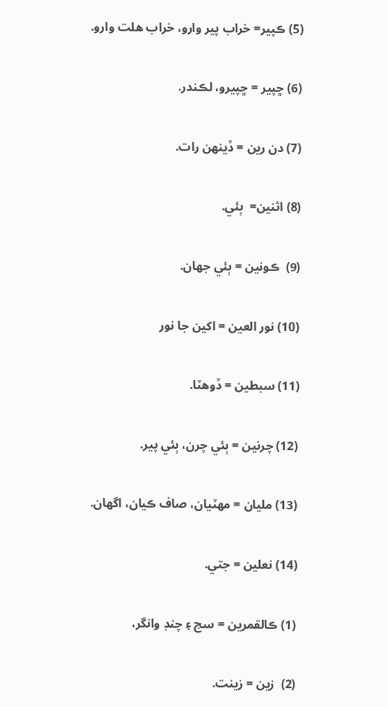(5) ڪپير= خراب پير وارو، خراب هلت وارو.

(6) ڇپير = ڇپيرو، لڪندر.

(7) دن رين = ڏينهن رات.

(8) اثنين=  ٻئي.

(9)  ڪونين = ٻئي جهان.

(10) نور العين = اکين جا نور

(11) سبطين = ڏوهٽا.

(12) چرنين = ٻئي چرن، ٻئي پير.

(13) مليان = مهٽيان، صاف ڪيان، اگهان.

(14) نعلين = جتي.

(1) ڪالقمرين = سج ۽ چنڊ وانگر،

(2)  زين = زينت.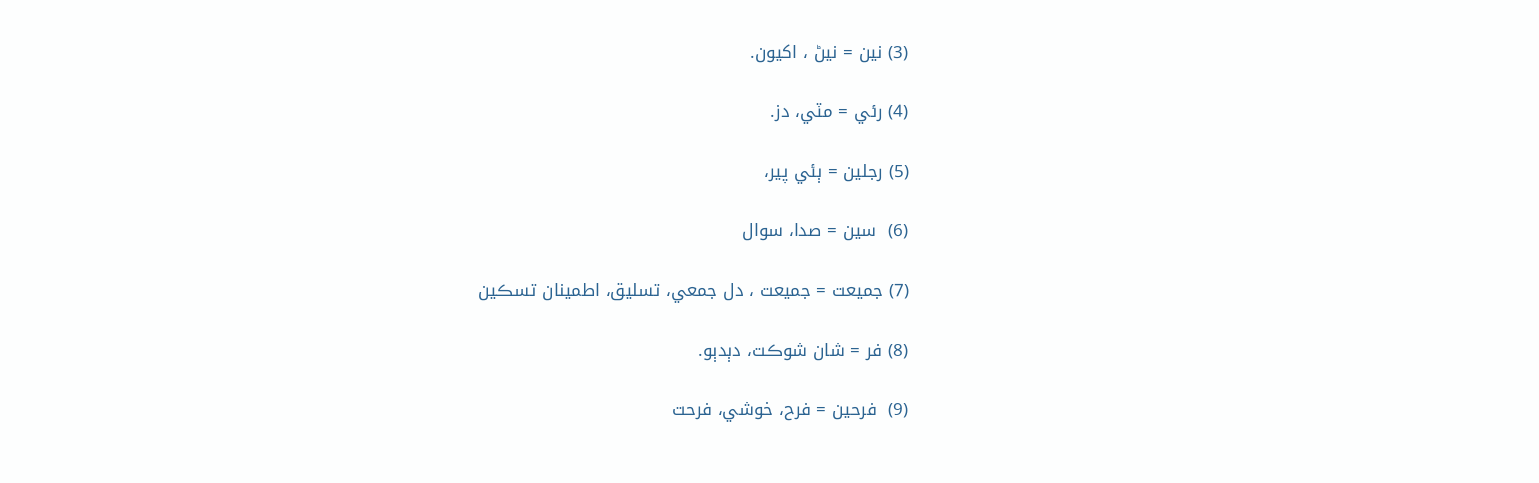(3) نين = نيڻ ، اکيون.

(4) رئي = مٽي، دز.

(5) رجلين = ٻئي پير،

(6)  سين = صدا، سوال

(7) جميعت = جميعت ، دل جمعي، تسليق، اطمينان تسڪين

(8) فر = شان شوڪت، دٻدٻو.

(9)  فرحين = فرح، خوشي، فرحت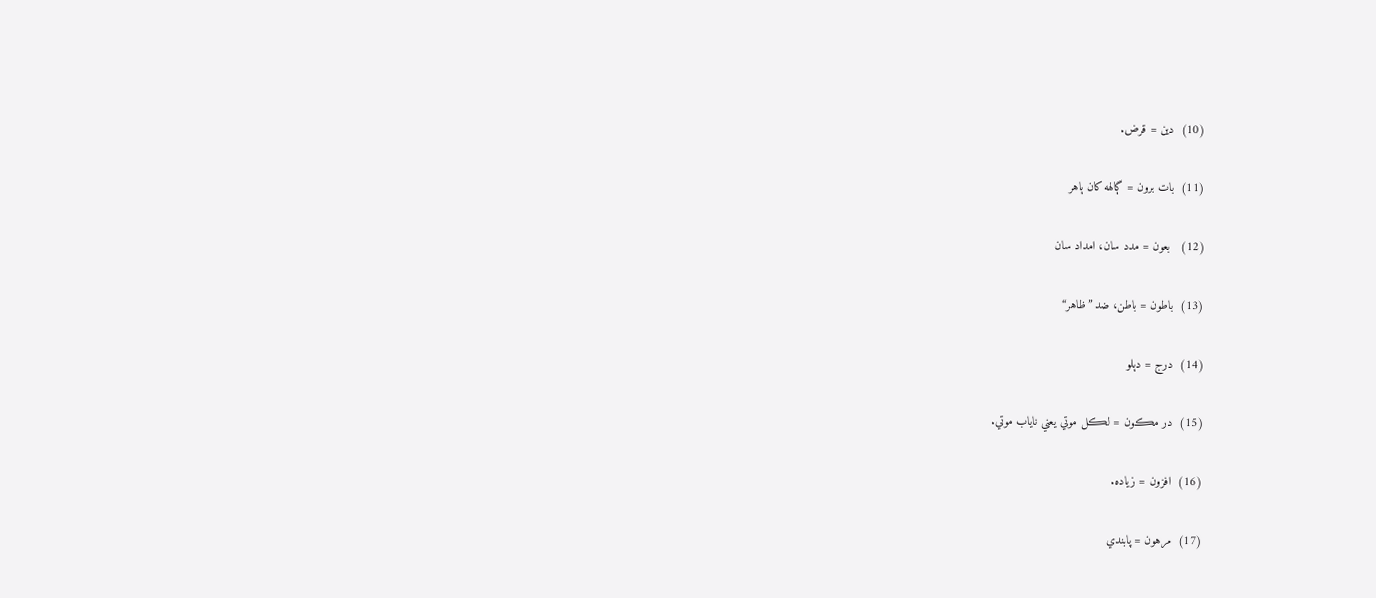(10)  دين = قرض.

(11)  بات برون = ڳالهه کان ٻاهر

(12)   بعون = مدد سان، امداد سان

(13)  باطون = باطن، ضد ”ظاهر“

(14)  درج = دٻلو

(15)  در مڪون = لڪل موتي يعني ناياب موتي.

(16)  افزون = زياده.

(17)  مرهون = پابندي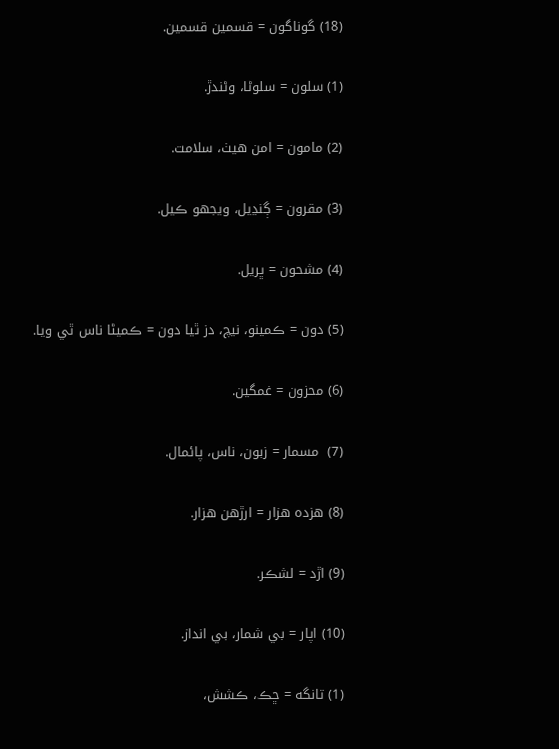(18) گوناگون = قسمين قسمين.

(1) سلون = سلوڻا، وڻندڙ.

(2) مامون = امن هيٺ، سلامت.

(3) مقرون = ڳنڍيل، ويجهو ڪيل.

(4) مشحون = ڀريل.

(5) دون = ڪمينو، نيچ، دز ٿيا دون = ڪميڻا ناس ٿي ويا.

(6) محزون = غمگين.

(7)  مسمار = زبون، ناس، پائمال.

(8) هزده هزار = ارڙهن هزار.

(9) اڙد = لشڪر.

(10) اپار = بي شمار، بي انداز.

(1) تانگه = ڇڪ، ڪشش،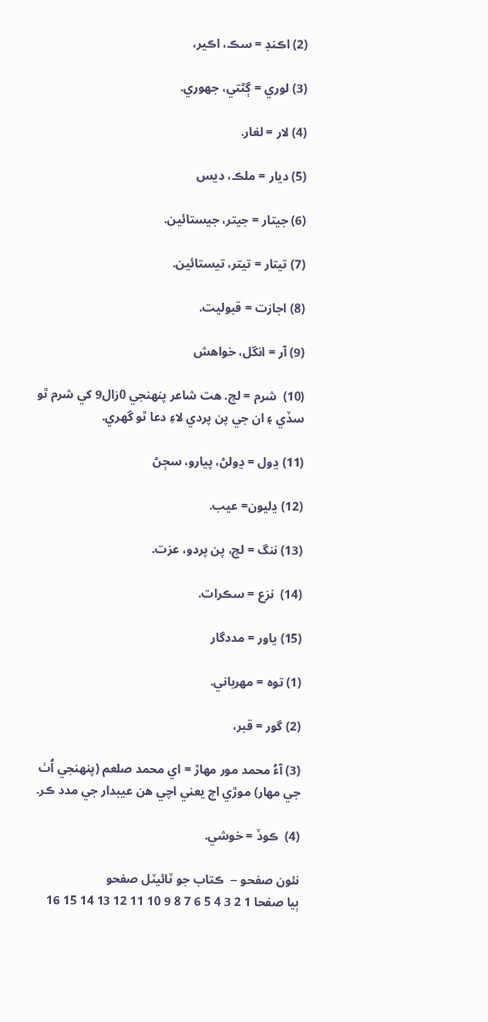(2) اڪنڊ = سڪ، اڪير،

(3) لوري = ڳڻتي، جهوري.

(4) لار = لغار.

(5) ديار = ملڪ، ديس

(6) جيتار = جيتر، جيستائين.

(7) تيتار = تيتر، تيستائين.

(8) اجازت = قبوليت.

(9) آر = انگل، خواهش

(10)  شرم = لڄ. هت شاعر پنهنجي 0زال9 کي شرم ٿو سڏي ۽ ان جي پن پردي لاءِ دعا ٿو گهري.

(11) ڍول = ڍولڻ، پيارو، سڄڻ

(12) ڍليون= عيب.

(13) ننگ = لڄ، پن پردو، عزت.

(14)  نزع = سڪرات.

(15) ياور = مددگار

(1) توه = مهرباني.

(2) گور = قبر،

(3) آءُ محمد مور مهاڙ = اي محمد صلعم (پنهنجي اُٺ جي مهار) موڙي اچ يعني اچي هن عيبدار جي مدد ڪر.

(4)  ڪوڏ = خوشي.

نئون صفحو --  ڪتاب جو ٽائيٽل صفحو
ٻيا صفحا 1 2 3 4 5 6 7 8 9 10 11 12 13 14 15 16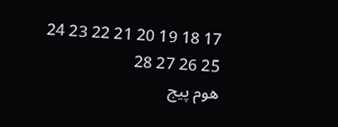17 18 19 20 21 22 23 24 25 26 27 28
هوم پيج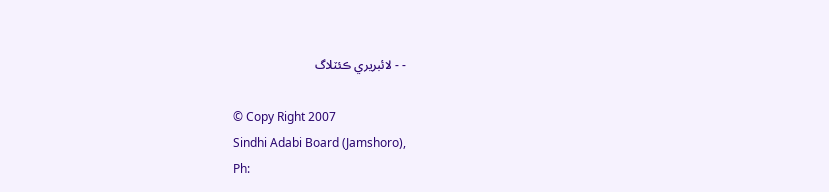- - لائبريري ڪئٽلاگ

© Copy Right 2007
Sindhi Adabi Board (Jamshoro),
Ph: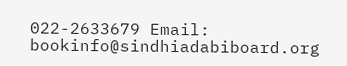022-2633679 Email: bookinfo@sindhiadabiboard.org